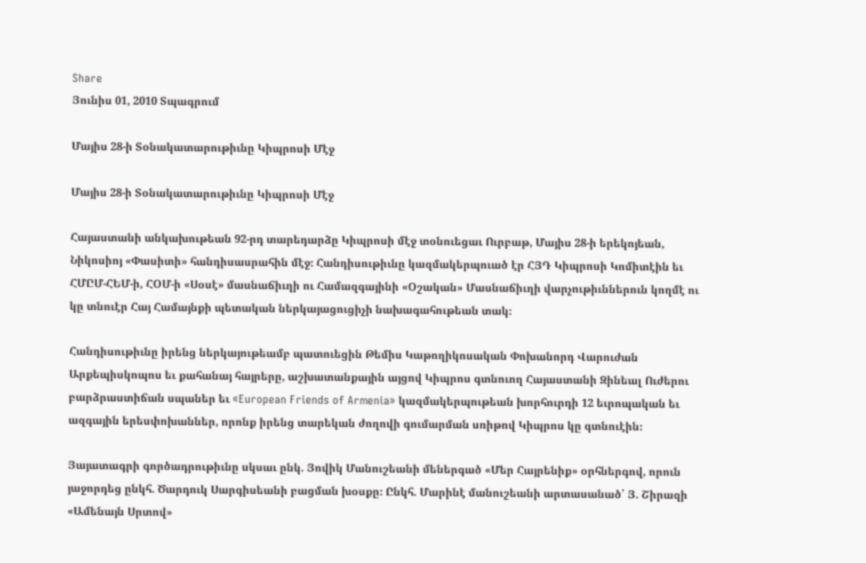Share
Յունիս 01, 2010 Տպագրում

Մայիս 28-ի Տօնակատարութիւնը Կիպրոսի Մէջ

Մայիս 28-ի Տօնակատարութիւնը Կիպրոսի Մէջ

Հայաստանի անկախութեան 92-րդ տարեդարձը Կիպրոսի մէջ տօնուեցաւ Ուրբաթ, Մայիս 28-ի երեկոյեան, Նիկոսիոյ «Փասիտի» հանդիսասրահին մէջ։ Հանդիսութիւնը կազմակերպուած էր ՀՅԴ Կիպրոսի Կոմիտէին եւ ՀՄԸՄ-ՀԵՄ-ի, ՀՕՄ-ի «Սօսէ» մասնաճիւղի ու Համազգայինի «Օշական» Մասնաճիւղի վարչութիւններուն կողմէ ու կը տնուէր Հայ Համայնքի պետական ներկայացուցիչի նախագահութեան տակ։

Հանդիսութիւնը իրենց ներկայութեամբ պատուեցին Թեմիս Կաթողիկոսական Փոխանորդ Վարուժան Արքեպիսկոպոս եւ քահանայ հայրերը, աշխատանքային այցով Կիպրոս գտնուող Հայաստանի Զինեալ Ուժերու բարձրաստիճան սպաներ եւ «European Friends of Armenia» կազմակերպութեան խորհուրդի 12 եւրոպական եւ ազգային երեսփոխաններ, որոնք իրենց տարեկան ժողովի գումարման սռիթով Կիպրոս կը գտնուէին։

Յայատագրի գործադրութիւնը սկսաւ ընկ. Յովիկ Մանուշեանի մեներգած «Մեր Հայրենիք» օրհներգով, որուն յաջորդեց ընկհ. Ծարդուկ Սարգիսեանի բացման խօսքը։ Ընկհ. Մարինէ մանուշեանի արտասանած՝ Յ. Շիրազի «Ամենայն Սրտով»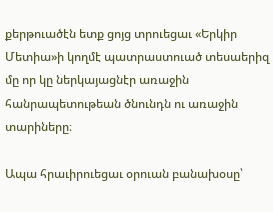քերթուածէն ետք ցոյց տրուեցաւ «Երկիր Մետիա»ի կողմէ պատրաստուած տեսաերիզ մը որ կը ներկայացնէր առաջին հանրապետութեան ծնունդն ու առաջին տարիները։

Ապա հրաւիրուեցաւ օրուան բանախօսը՝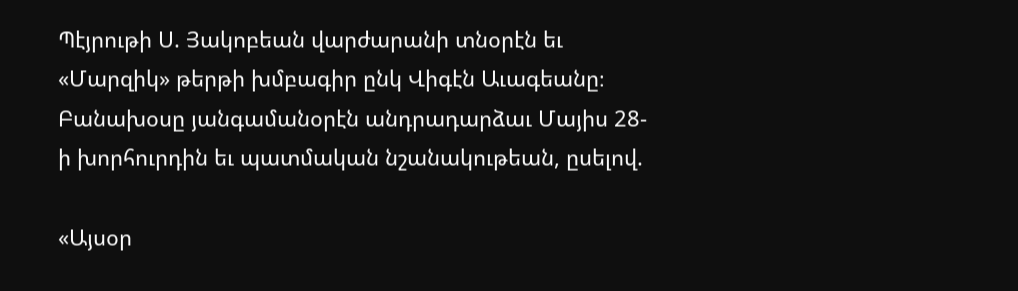Պէյրութի Ս. Յակոբեան վարժարանի տնօրէն եւ «Մարզիկ» թերթի խմբագիր ընկ Վիգէն Աւագեանը։ Բանախօսը յանգամանօրէն անդրադարձաւ Մայիս 28-ի խորհուրդին եւ պատմական նշանակութեան, ըսելով.

«Այսօր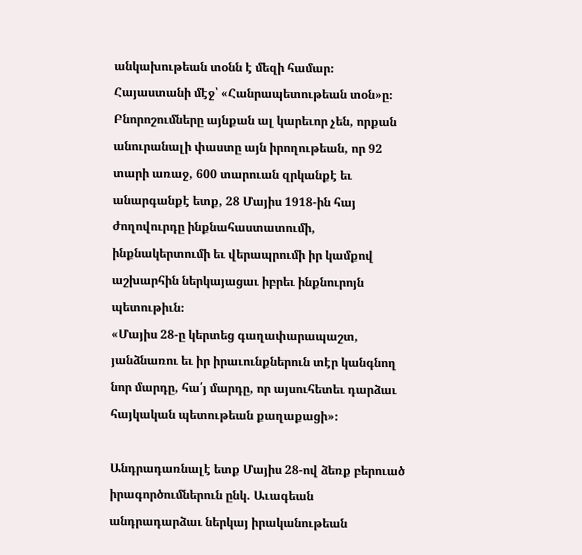անկախութեան տօնն է մեզի համար։ Հայաստանի մէջ՝ «Հանրապետութեան տօն»ը։ Բնորոշումները այնքան ալ կարեւոր չեն, որքան անուրանալի փաստը այն իրողութեան, որ 92 տարի առաջ, 600 տարուան զրկանքէ եւ անարգանքէ ետք, 28 Մայիս 1918-ին հայ ժողովուրդը ինքնահաստատումի, ինքնակերտումի եւ վերապրումի իր կամքով աշխարհին ներկայացաւ իբրեւ ինքնուրոյն պետութիւն։
«Մայիս 28-ը կերտեց գաղափարապաշտ, յանձնառու եւ իր իրաւունքներուն տէր կանգնող նոր մարդը, հա՛յ մարդը, որ այսուհետեւ դարձաւ հայկական պետութեան քաղաքացի»։

Անդրադառնալէ ետք Մայիս 28-ով ձեռք բերուած իրագործումներուն ընկ. Աւագեան անդրադարձաւ ներկայ իրականութեան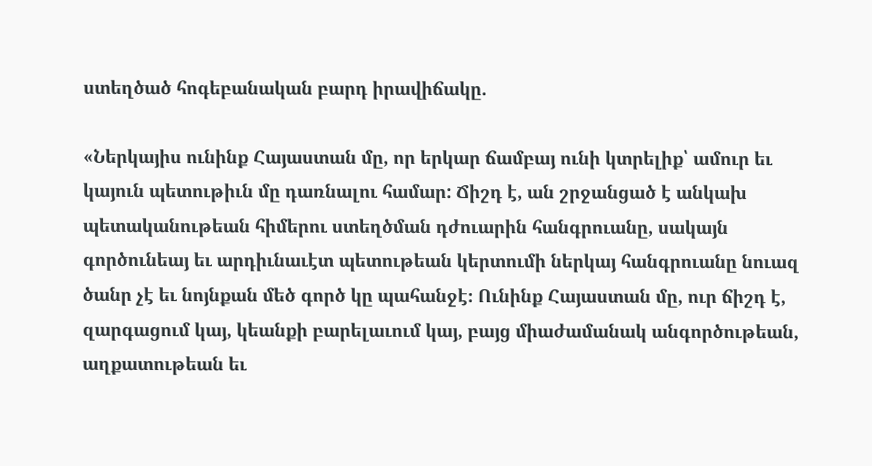ստեղծած հոգեբանական բարդ իրավիճակը.

«Ներկայիս ունինք Հայաստան մը, որ երկար ճամբայ ունի կտրելիք՝ ամուր եւ կայուն պետութիւն մը դառնալու համար: Ճիշդ է, ան շրջանցած է անկախ պետականութեան հիմերու ստեղծման դժուարին հանգրուանը, սակայն գործունեայ եւ արդիւնաւէտ պետութեան կերտումի ներկայ հանգրուանը նուազ ծանր չէ եւ նոյնքան մեծ գործ կը պահանջէ։ Ունինք Հայաստան մը, ուր ճիշդ է, զարգացում կայ, կեանքի բարելաւում կայ, բայց միաժամանակ անգործութեան, աղքատութեան եւ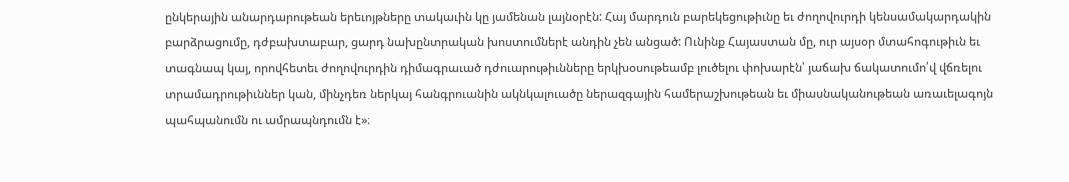ընկերային անարդարութեան երեւոյթները տակաւին կը յամենան լայնօրէն: Հայ մարդուն բարեկեցութիւնը եւ ժողովուրդի կենսամակարդակին բարձրացումը, դժբախտաբար, ցարդ նախընտրական խոստումներէ անդին չեն անցած: Ունինք Հայաստան մը, ուր այսօր մտահոգութիւն եւ տագնապ կայ, որովհետեւ ժողովուրդին դիմագրաւած դժուարութիւնները երկխօսութեամբ լուծելու փոխարէն՝ յաճախ ճակատումո՛վ վճռելու տրամադրութիւններ կան, մինչդեռ ներկայ հանգրուանին ակնկալուածը ներազգային համերաշխութեան եւ միասնականութեան առաւելագոյն պահպանումն ու ամրապնդումն է»։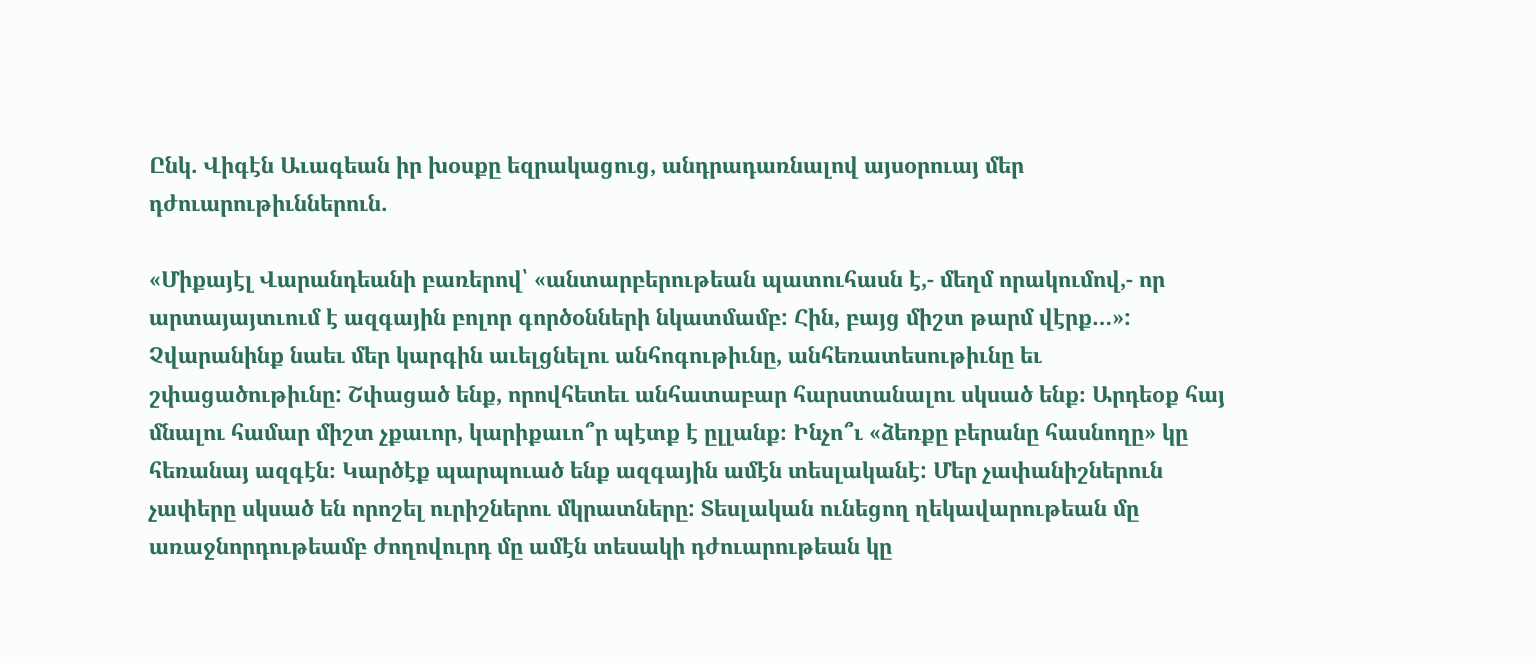Ընկ. Վիգէն Աւագեան իր խօսքը եզրակացուց, անդրադառնալով այսօրուայ մեր դժուարութիւններուն.

«Միքայէլ Վարանդեանի բառերով՝ «անտարբերութեան պատուհասն է,- մեղմ որակումով,- որ արտայայտւում է ազգային բոլոր գործօնների նկատմամբ: Հին, բայց միշտ թարմ վէրք…»: Չվարանինք նաեւ մեր կարգին աւելցնելու անհոգութիւնը, անհեռատեսութիւնը եւ շփացածութիւնը: Շփացած ենք, որովհետեւ անհատաբար հարստանալու սկսած ենք։ Արդեօք հայ մնալու համար միշտ չքաւոր, կարիքաւո՞ր պէտք է ըլլանք։ Ինչո՞ւ «ձեռքը բերանը հասնողը» կը հեռանայ ազգէն։ Կարծէք պարպուած ենք ազգային ամէն տեսլականէ: Մեր չափանիշներուն չափերը սկսած են որոշել ուրիշներու մկրատները: Տեսլական ունեցող ղեկավարութեան մը առաջնորդութեամբ ժողովուրդ մը ամէն տեսակի դժուարութեան կը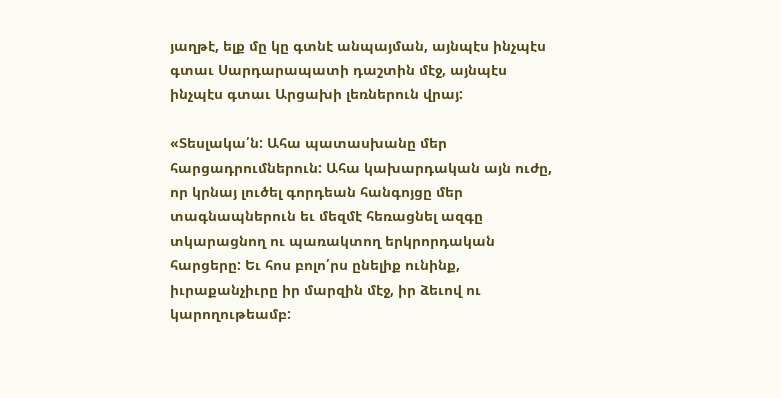յաղթէ, ելք մը կը գտնէ անպայման, այնպէս ինչպէս գտաւ Սարդարապատի դաշտին մէջ, այնպէս ինչպէս գտաւ Արցախի լեռներուն վրայ:

«Տեսլակա՛ն: Ահա պատասխանը մեր հարցադրումներուն: Ահա կախարդական այն ուժը, որ կրնայ լուծել գորդեան հանգոյցը մեր տագնապներուն եւ մեզմէ հեռացնել ազգը տկարացնող ու պառակտող երկրորդական հարցերը: Եւ հոս բոլո՛րս ընելիք ունինք, իւրաքանչիւրը իր մարզին մէջ, իր ձեւով ու կարողութեամբ: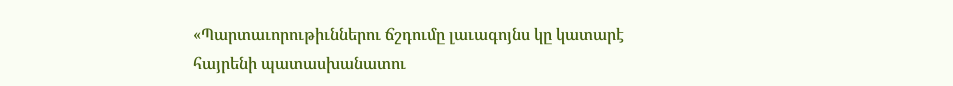«Պարտաւորութիւններու ճշդումը լաւագոյնս կը կատարէ հայրենի պատասխանատու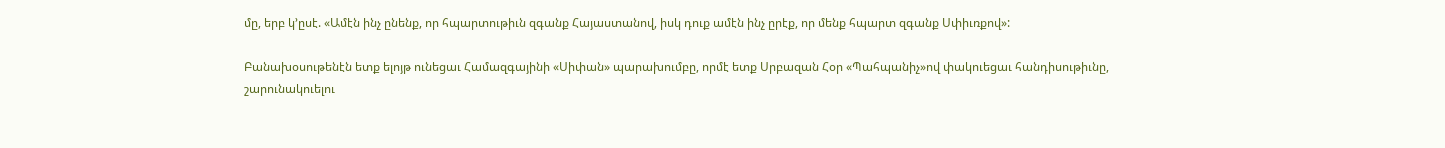մը, երբ կ’ըսէ. «Ամէն ինչ ընենք, որ հպարտութիւն զգանք Հայաստանով, իսկ դուք ամէն ինչ ըրէք, որ մենք հպարտ զգանք Սփիւռքով»:

Բանախօսութենէն ետք ելոյթ ունեցաւ Համազգայինի «Սիփան» պարախումբը, որմէ ետք Սրբազան Հօր «Պահպանիչ»ով փակուեցաւ հանդիսութիւնը, շարունակուելու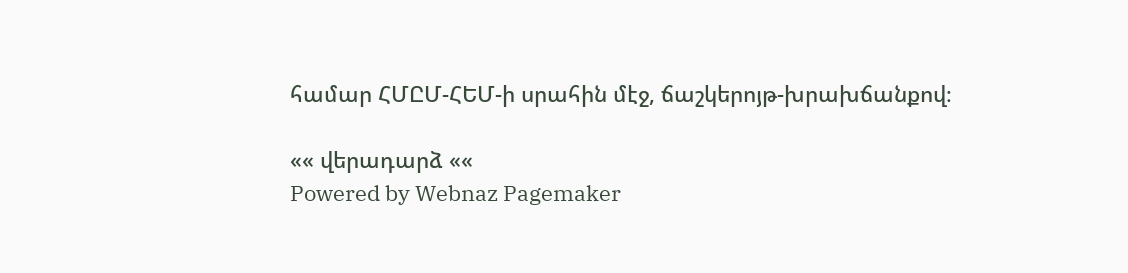համար ՀՄԸՄ-ՀԵՄ-ի սրահին մէջ, ճաշկերոյթ-խրախճանքով։

«« վերադարձ ««
Powered by Webnaz Pagemaker